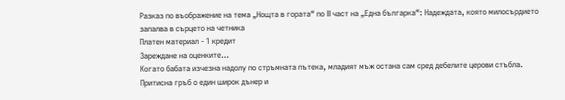Разказ по въображение на тема „Нощта в гората“ по II част на „Една българка“: Надеждата, която милосърдието запалва в сърцето на четника
Платен материал - 1 кредит
Зареждане на оценките…
Когато бабата изчезна надолу по стръмната пътека, младият мъж остана сам сред дебелите церови стъбла. Притисна гръб о един широк дънер и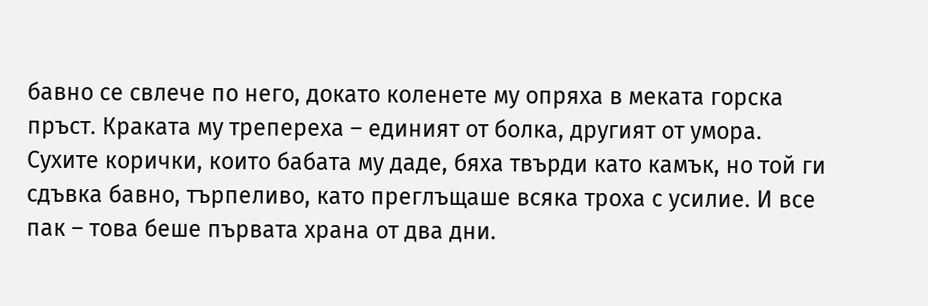бавно се свлече по него, докато коленете му опряха в меката горска пръст. Краката му трепереха – единият от болка, другият от умора. Сухите корички, които бабата му даде, бяха твърди като камък, но той ги сдъвка бавно, търпеливо, като преглъщаше всяка троха с усилие. И все пак – това беше първата храна от два дни.